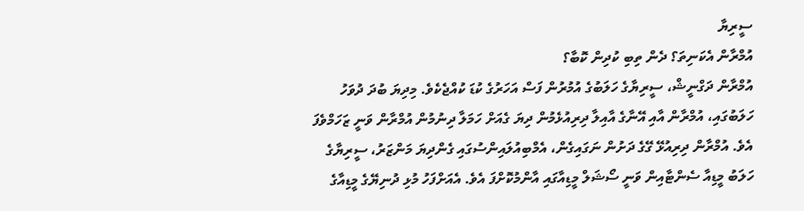ސީރިޔާ
އުމްރާން އެކަނިތަ؟ ދެން ތިބި ކުދިން ކޮބާ؟
އުމްރާން ދަގްނީޝް، ސީރިޔާގެ ހަލަބުގެ އުމުރުން ފަސް އަހަރުގެ ކުޑަ ކުއްޖެކެވެ. މިދިޔަ ބުދަ ދުވަހު ހަލަބުގައި، އުމްރާން އާއި އޭނާގެ އާއިލާ ދިރިއުޅެމުން ދިޔަ ގެއަށް ހަމަލާ ދިނުމުން އުމްރާން ވަނީ ޒަހަމްވެފަ އެވެ. އުމްރާން ދިރިއުޅޭ ގޭގެ ދަށުން ނަގައިގެން، އެމްބިއުލައިންސުގައި ގެންދިޔަ މަންޒަރު، ސީރިޔާގެ ހަލަބު މީޑިއާ ސެންޓާއިން ވަނީ ސޯޝަލް މީޑިއާގައި އާންމުކޮށްފަ އެވެ. އެއަށްފަހު މުޅި ދުނިޔޭގެ މީޑިއާގެ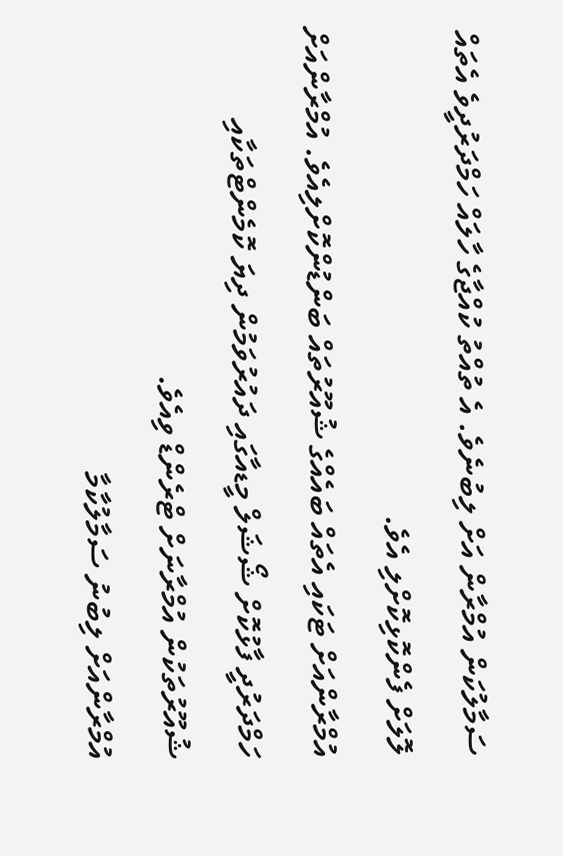ސަމާލުކަން އުމްރާން އަށް ލިބުނެވެ. އެ ތުއްތު ކުއްޖާގެ ހާލައް ހަމްދަރުދީވެ އެތައް ލޮލަށް ފެންކޮޅިކޮށްލި އެވެ.
އުމްރާންއަށް ޓަކައި އެތައް ބައެއްގެ ޝުއޫރުތައް ބަންޑުންކޮށްލިއެވެ. އުމްރާންއަށް ހަމްދަރުދީ ފާޅުކޮށް ޝޯޝަލް މީޑއާގައި ދައުރުވަމުން ދިޔަ ކޮމެންޓްތަކާއި ޝުއޫރުތަކުން އުމްރާނަށް ޓްރެންޑް ވިއެވެ.
އުމްރާންއަށް ލިބުނު ސަމާލުކާމާ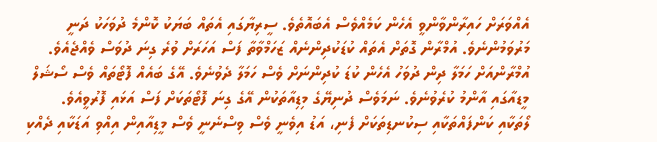އެއްވަރަށް ހައިރާންވާންވީ އެހެން ކަމެއްވެސް އެބައޮތެވެ. ސީރިޔާގައި އެތައް ބަޔަކު ކޮންމެ ދުވަހަކު ދަނީ މަރުވަމުންނެވެ. އުމްރާން ގޮތަށް އެތައް ކުޑަކުދިންނެއް ޒަހަމްވާތާ ފަސް އަހަރަށް ވުރެ ގިނަ ދުވަސް ވެއްޖެއެވެ. އުމްރާންއަށް ހަމަލާ ދިން ދުވަހު އެހެން ކުޑަ ކުދިންނަށް ވެސް ހަމަލާ ދެވުނެވެ. އޭގެ ބައެއް ފޮޓޯތައް ވެސް ސޯޝަލް މީޑއާގައި އާންމު ކުރެވުނެވެ. ނަމަވެސް ދުނިޔޭގެ މިޑިއާތަކުން އޭގެ ގިނަ ފޮޓޯތަކަށް ފަސް އަޅައި ފޮރުވީއެވެ.
ލޯތަކާއި ކަންފައްތަކާއި ސިކުނޑިތަކަށް ފެނި، އަޑު އިވެނީ ވެސް ވިސްނެނީ ވެސް މީޑިއާއިން އިއްވި އަޑަކާއި ދެއްކި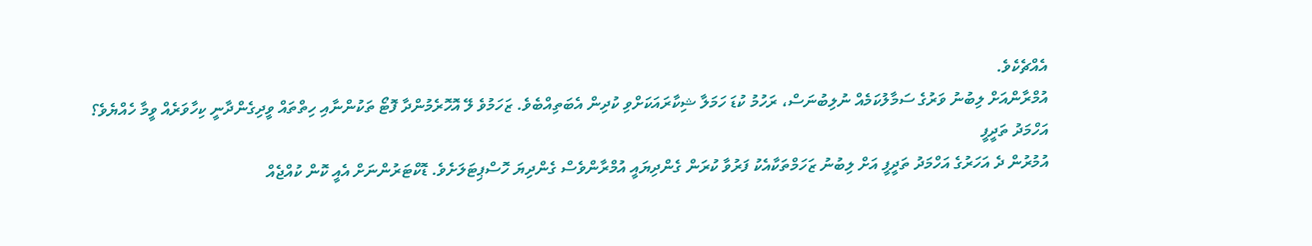އެއްޗެކެވެ.
އުމްރާންއަށް ލިބުނު ވަރުގެ ސަމާލުކަމެއް ނުލިބުނަސް، ރަހުމު ކުޑަ ހަމަލާ ޝިކާރައަކަށްވި ކުދިން އެބަތިއްބެވެ. ޒަހަމުވެ ލޭ އޮހޮރެމުންދާ ފޮޓޯ ތަކުންނާއި ހިތްތައް ވީދިގެންދާނީ ކިހާވަރެއް ވީމާ ހެއްޔެވެ؟
އަހްމަދު ތަދީފީ
އުމުރުން ދެ އަހަރުގެ އަހްމަދު ތަދީފީ އަށް ލިބުނު ޒަހަމްތަކާއެކު ފަރުވާ ކުރަން ގެންދިޔައީ އުމްރާންވެސް ގެންދިޔަ ހޮސްޕިޓަލަށެވެ. ޑޮކްޓަރުންނަށް އެއީ ކޮން ކުއްޖެއް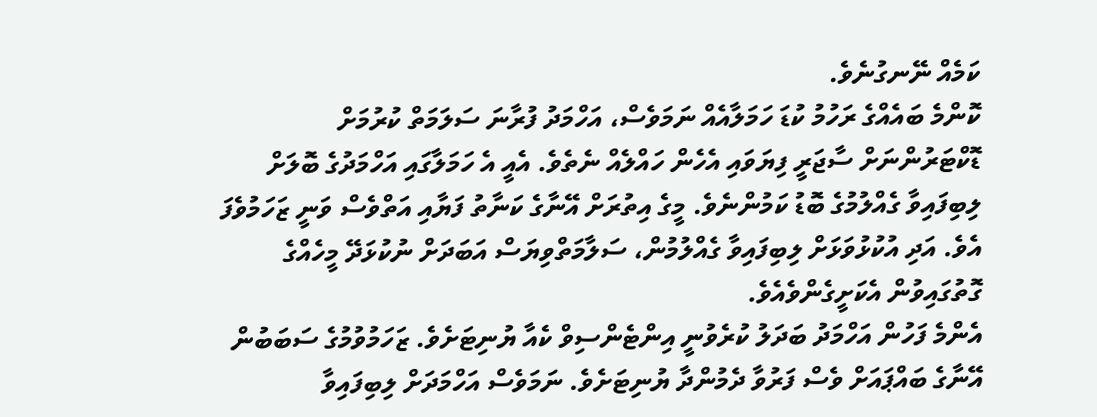ކަމެއް ނޭނގުނެވެ.
ކޮންމެ ބައެއްގެ ރަހުމު ކުޑަ ހަމަލާއެއް ނަމަވެސް، އަހްމަދު ފުރާނަ ސަލަމަތް ކުރުމަށް ޑޮކްޓަރުންނަށް ސާޖަރީ ފިޔަވައި އެހެން ހައްލެއް ނެތެވެ. އެއީ އެ ހަމަލާގައި އަހްމަދުގެ ބޮލަށް ލިބިފައިވާ ގެއްލުމުގެ ބޮޑު ކަމުންނެވެ. މީގެ އިތުރަށް އޭނާގެ ކަނާތު ފަޔާއި އަތްވެސް ވަނީ ޒަހަމުވެފަ އެވެ. އަދި އުކުޅުވަޅަށް ލިބިފައިވާ ގެއްލުމުން، ސަލާމަތްވިޔަސް އަބަދަށް ނުކުޅަދޭ މީހެއްގެ ގޮތުގައިވުން އެކަށީގެންވެއެވެ.
އެންމެ ފަހުން އަހްމަދު ބަދަލު ކުރެވުނީ އިންޓެންސިވް ކެއާ ޔުނިޓަށެވެ. ޒަހަމުވުމުގެ ސަބަބުން އޭނާގެ ބައްޕައަށް ވެސް ފަރުވާ ދެމުންދާ ޔުނިޓަށެވެ. ނަމަވެސް އަހްމަދަށް ލިބިފައިވާ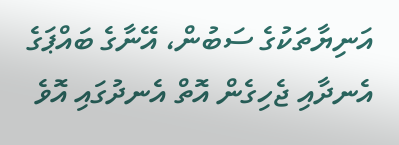އަނިޔާތަކުގެ ސަބުން، އޭނާގެ ބައްޕަގެ އެނދާއި ޖެހިގެން އޮތް އެނދުގައި އޮވެ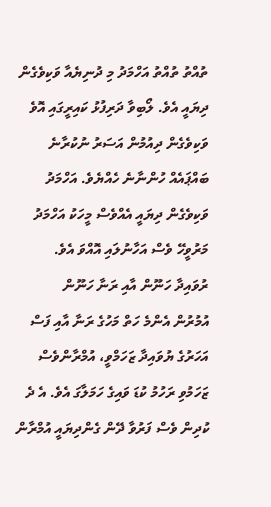ތުއްތު ތުއްތު އަހްމަދު މި ދުނިޔެއާ ވަކިވެގެން ދިޔައީ އެވެ. ލޯބިވާ ދަރިފުޅު ކައިރީގައި އޮވެ ވަކިވެގެން ދިއުމުން އަސަރު ނުކުރާނެ ބައްޕައެއް ހުންނާނެ ހެއްޔެވެ. އަހްމަދު ވަކިވެގެން ދިޔައީ އެއްވެސް މީހަކު އަހްމަދު މަރުވީހޭ ވެސް އަހާނުލައި އޮއްވަ އެވެ.
ރުވައިދާ ހަނޫން އާއި ރަނާ ހަނޫން
އުމުރުން އެންމެ ހަތް މަހުގެ ރަނާ އާއި ފަސް އަހަރުގެ ޔުވައިދާ ޒަހަމްވީ، އުމްރާންވެސް ޒަހަމުވި ރަހުމު ކުޑަ ވައިގެ ހަމަލާގަ އެވެ. އެ ދެ ކުދިން ވެސް ފަރުވާ ދޭން ގެންދިޔައީ އުމްރާން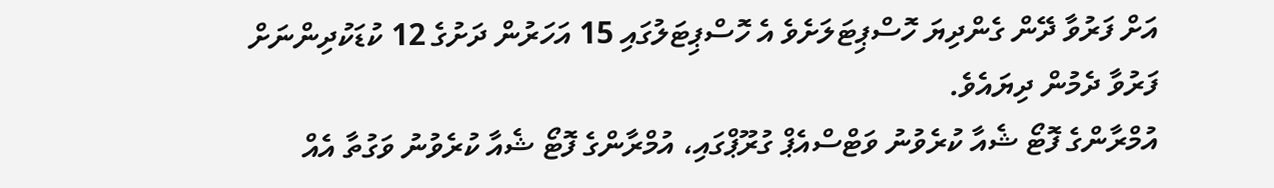އަށް ފަރުވާ ދޭން ގެންދިޔަ ހޮސްޕިޓަލަށެވެ އެ ހޮސްޕިޓަލުގައި 15 އަހަރުން ދަށުގެ 12 ކުޑަކުދިންނަށް ފަރުވާ ދެމުން ދިޔައެވެ.
އުމްރާންގެ ފޮޓޯ ޝެއާ ކުރެވުނު ވަޓްސްއެޕް ގުރޫޕްގައި، އުމްރާންގެ ފޮޓޯ ޝެއާ ކުރެވުނު ވަގުތާ އެއް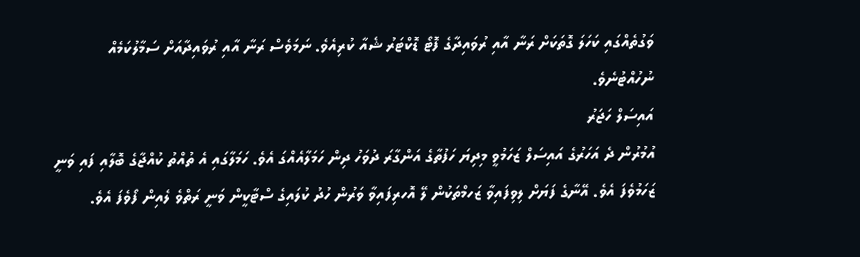ވަގުތެއްގައި ކަހަލަ ގޮތަކަށް ރަނާ އާއި ރުވައިދާގެ ފޮޓޯ ޑޮކްޓަރު ޝެއާ ކުރިއެވެ. ނަމަވެސް ރަނާ އާއި ރުވައިދާއަށް ސަމާލުކަމެއް ނުހުއްޓުނެވެ.
އައިސަލް ހަޖަރު
އުމުރުން ދެ އަހަރުގެ އައިސަލް ޒަހަމުވީ މިދިޔަ ހަފުތާގެ އަންގާރަ ދުވަހު ދިން ހަމަލާއެއްގަ އެވެ. ހަމަލާގައި އެ ތުއްތު ކުއްޖާގެ ބޮލާއި ފައި ވަނީ ޒަހަމުވެފަ އެވެ. އޭނާގެ ފަޔަށް ލިވިފައިވާ ޒަހމްތަކުން ލޭ އޮހރިފައިވާ ވަރުން ހުދު ކުލައިގެ ސްޓާކީން ވަނީ ރަތްވެ ލެއިން ފޯވެފަ އެވެ.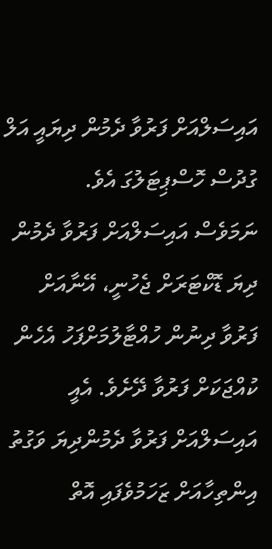އައިސަލްއަށް ފަރުވާ ދެމުން ދިޔައީ އަލް ގުދުސް ހޮސްޕިޓަލުގަ އެވެ.
ނަމަވެސް އައިސަލްއަށް ފަރުވާ ދެމުން ދިޔަ ޑޮކްޓަރަށް ޖެހުނީ، އޭނާއަށް ފަރުވާ ދިނުން ހުއްޓާލުމަށްފަހު އެހެން ކުއްޖަކަށް ފަރުވާ ދޭށެވެ. އެއީ އައިސަލްއަށް ފަރުވާ ދެމުންދިޔަ ވަގުތު އިންތިހާއަށް ޒަހަމުވެފައި އޮތް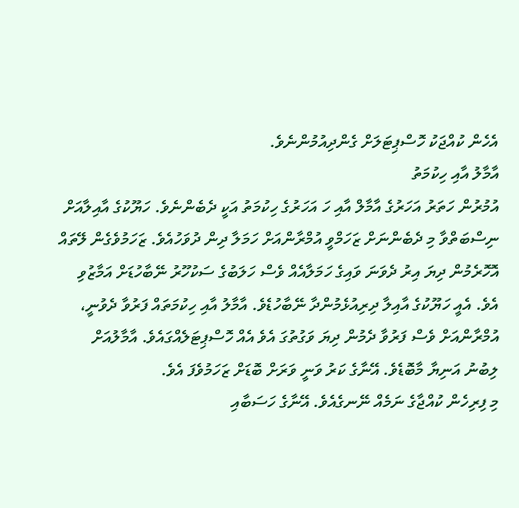އެހެން ކުއްޖަކު ހޮސްޕިޓަލަށް ގެންދިއުމުންނެވެ.
އާމާލު އާއި ހިކުމަތު
އުމުރުން ހަތަރު އަހަރުގެ އާމާލް އާއި ހަ އަހަރުގެ ހިކުމަތު އަކީ ދެބެންނެވެ. ހަޔޫކުގެ އާއިލާއަށް ނިސްބަތްވާ މި ދެބެންނަށް ޒަހަމްވީ އުމްރާންއަށް ހަމަލާ ދިން ދުވަހުއެވެ. ޒަހަމުވެގެން ލޭތައް އޮހޮރެމުން ދިޔަ އިރު ދެވަނަ ވައިގެ ހަމަލާއެއް ވެސް ހަލަބުގެ ސަކުހޫރު ނޭބާހުޑަށް އަމާޒުވި އެވެ. އެއީ ހަޔޫކުގެ އާއިލާ ދިރިއުޅެމުންދާ ނޭބާހުޑެވެ. އާމާލު އާއި ހިކުމަތައް ފަރުވާ ދެވުނީ، އުމްރާންއަށް ވެސް ފަރުވާ ދެމުން ދިޔަ ވަގުތުގަ އެވެ އެއް ހޮސްޕިޓަލެއްގައެވެ. އާމާލުއަށް ލިބުނު އަނިޔާ މާބޮޑެވެ. އޭނާގެ ކަރު ވަނީ ވަރަށް ބޮޑަށް ޒަހަމުވެފަ އެވެ.
މި ފިރިހެން ކުއްޖާގެ ނަމެއް ނޭނގެއެވެ. އޭނާގެ ހަސަބާއި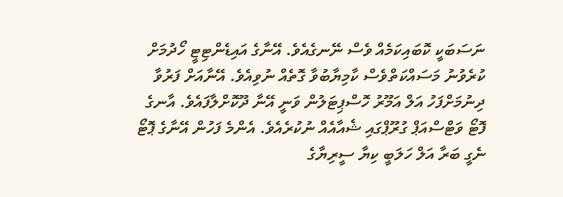ނަސަބަކީ ކޮބައިކަމެއް ވެސް ނޭނގެއެވެ. އޭނާގެ އައިޑެންޓިޓީ ހޯދުމަށް ކުރެވުނު މަސައްކަތްވެސް ކާމިޔާބުވާ ގޮތެއް ނުވިއެވެ. އޭނާއަށް ފަރުވާ ދިނުމަށްފަހު އަލް އަމޫރު ހޮސްޕިޓަލުން ވަނީ އޭނާ ދޫކޮށްލާފައެވެ. އާނގެ ފޮޓޯ ވަޓްސްއަޕް ގުރޫޕްގައި ޝެއާއެއް ނުކުރެއެވެ. އެންމެ ފަހުން އޭނާގެ ޕޮޓޯ ނެގީ ބަރާ އަލް ހަލަބީ ކިޔާ ސީރިޔާގެ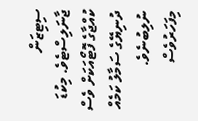ސިޓިޒަން ޖާނަލިސްޓެވެ. މިކުޑަ ކުއްޖާގެ ފޮޓޯއަކަށް ވެސް ދުނިޔޭގެ ސަމާލު ކަމެއް ނުލިބުނެވެ.
މިފަހަރުވެސް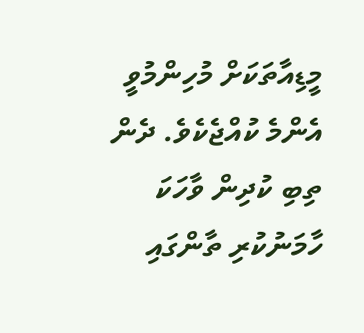މީޑިއާތަކަށް މުހިންމުވީ އެންމެ ކުއްޖެކެވެ. ދެން ތިބި ކުދިން ވާހަކަ ހާމަނުކުރި ތާންގައި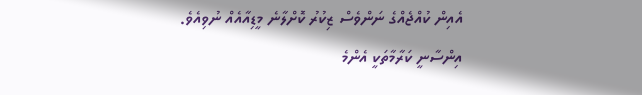އެއިން ކުއްޖެއްގެ ނަންވެސް ޒިކުރު ކޮށްލާނެ މީޑިއާއެއް ނުވިއެވެ.
އިންސާނީ ކަރާމާތަކީ އެންމެ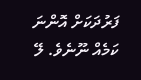ފަރުދަކަށް އޮންނަ ކަމެއް ނޫނެވެ. ލޭ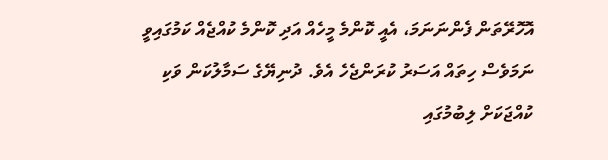އޮހޮރޭތަން ފެންނަނަމަ، އެއީ ކޮންމެ މީހެއް އަދި ކޮންމެ ކުއްޖެއް ކަމުގައިވީ ނަމަވެސް ހިތައް އަސަރު ކުރަންޖެހެ އެވެ. ދުނިޔޭގެ ސަމާލުކަން ވަކި ކުއްޖަކަށް ލިބުމުގައި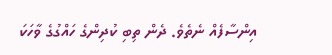އިންސާފެއް ނެތެވެ. ދެން ތިބި ކުދިންގެ ހައްގުގެ ވާހަކަ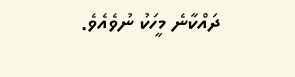ދައްކާނެ މީހަކު ނުވެއެވެ.